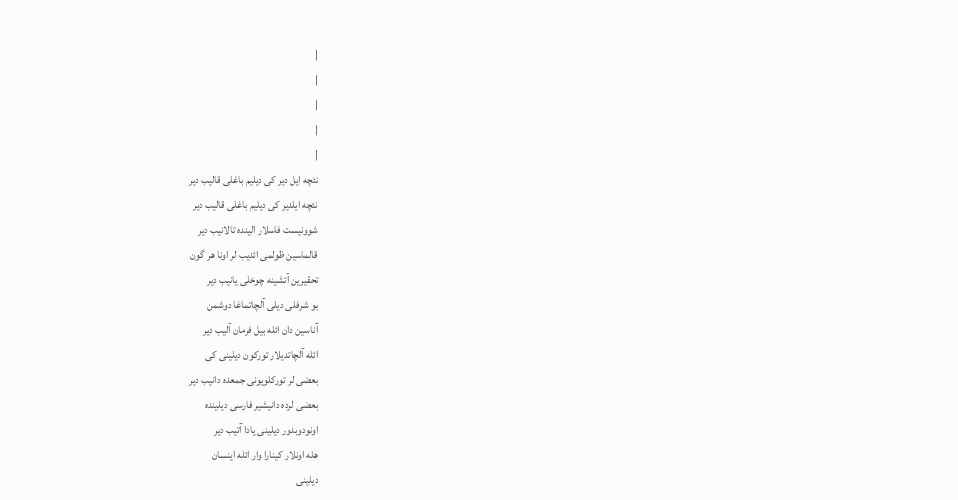|
|
|
|
|
نئچه ایل دیر کی دیلیم باغلی قالیب دیر
نئچه ایلدیر کی دیلیم باغلی قالیب دیر
شوونیست فاسلار الینده تالانیب دیر
قالماسین ظولمی ائدیب لر اونا هر گون
تحقیرین آتشینه چوخلی یانیب دیر
بو شرفلی دیلی آلچاتماغا دوشمن
آناسین دان ائله بیل فرمان آلیب دیر
ائله آلچاتدیلار تورکون دیلینی کی
بعضی لر تورکلویونی جمعده دانیب دیر
بعضی لرده دانیشیر فارسی دیلینده
اونودوبدور دیلینی یادا آتیب دیر
هله اونلار کینارا وار ائله اینسان
دیلینی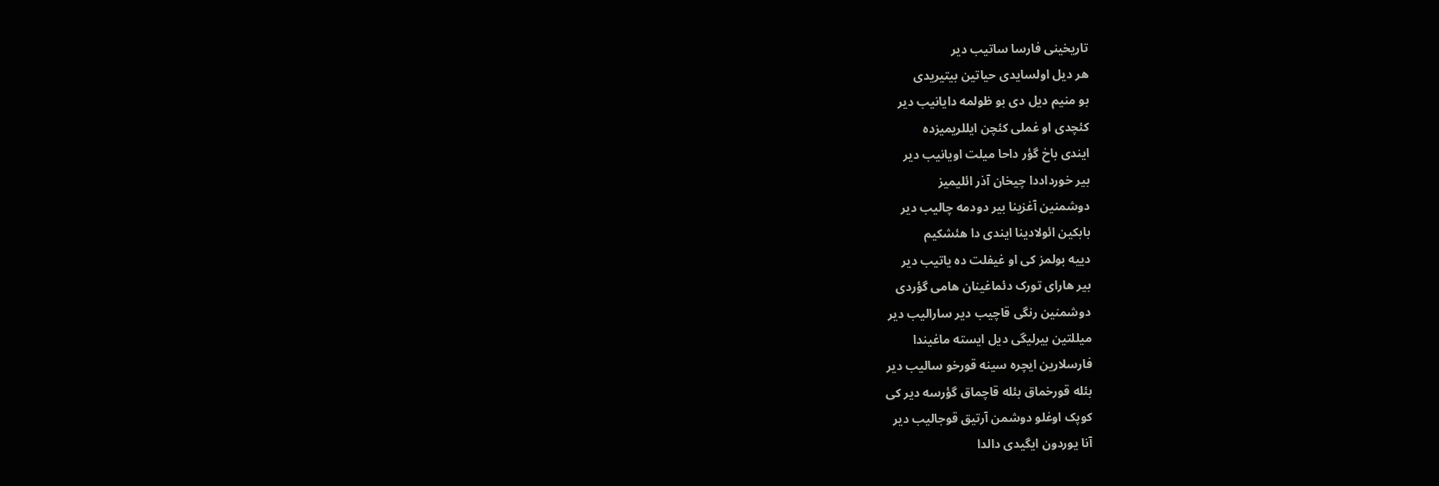تاریخینی فارسا ساتیب دیر
هر دیل اولسایدی حیاتین بیتیریدی
بو منیم دیل دی بو ظولمه دایانیب دیر
کئچدی او غملی کئچن ایللریمیزده
ایندی باخ گؤر داحا میلت اویانیب دیر
بیر خورداددا چیخان آذر ائلیمیز
دوشمنین آغزینا بیر دودمه چالیب دیر
بابکین ائولادینا ایندی دا هئشکیم
دییه بولمز کی او غیفلت ده یاتیب دیر
بیر هارای تورک دئماغینان هامی گؤردی
دوشمنین رنگی قاچیب دیر سارالیب دیر
میللتین بیرلیگی دیل ایسته ماغیندا
فارسلارین ایچره سینه قورخو سالیب دیر
بئله قورخماق بئله قاچماق گؤرسه دیر کی
کوپک اوغلو دوشمن آرتیق قوجالیب دیر
آنا یوردون ایگیدی دالدا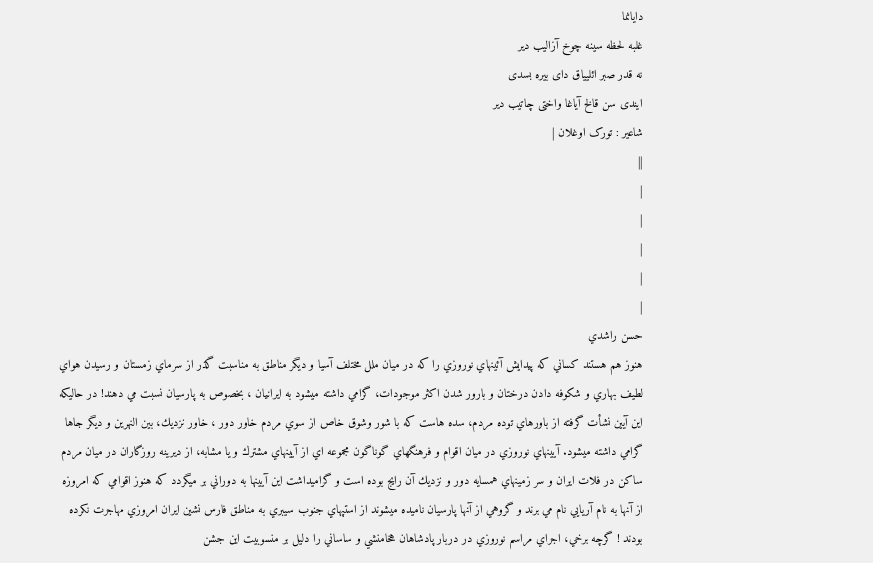دایانما
غلبه لحظه سینه چوخ آزالیب دیر
نه قدر صبر ائلییاق دای بیره بسدی
ایندی سن قالخ آیاغا واختی چاتیب دیر
شاعیر : تورک اوغلان |
||
|
|
|
|
|
حسن راشدي
هنوز هم هستند كساني كه پيدايش آئينهاي نوروزي را كه در ميان ملل مختلف آسيا و ديگر مناطق به مناسبت گذر از سرماي زمستان و رسيدن هواي لطيف بهاري و شكوفه دادن درختان و بارور شدن اكثر موجودات، گرامي داشته ميشود به ايرانيان ، بخصوص به پارسيان نسبت مي دهند! در حاليكه اين آيين نشأت گرفته از باورهاي توده مردم، سده هاست كه با شور وشوق خاص از سوي مردم خاور دور ، خاور نزديك، بين النهرين و ديگر جاها گرامي داشته ميشود. آيينهاي نوروزي در ميان اقوام و فرهنگهاي گوناگون مجموعه اي از آيينهاي مشترك و يا مشابه، از ديرينه روزگاران در ميان مردم ساكن در فلات ايران و سر زمينهاي همسايه دور و نزديك آن رايج بوده است و گراميداشت اين آيينها به دوراني بر ميگردد كه هنوز اقوامي كه امروزه از آنها به نام آريايي نام مي برند و گروهي از آنها پارسيان ناميده ميشوند از استپهاي جنوب سيبري به مناطق فارس نشين ايران امروزي مهاجرت نكرده بودند ! گرچه برخي، اجراي مراسم نوروزي در دربار پادشاهان هخامنشي و ساساني را دليل بر منسوبيت اين جشن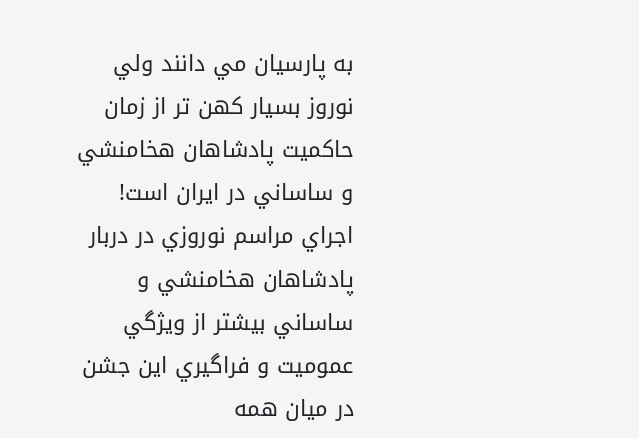به پارسيان مي دانند ولي نوروز بسيار كهن تر از زمان حاكميت پادشاهان هخامنشي و ساساني در ايران است! اجراي مراسم نوروزي در دربار پادشاهان هخامنشي و ساساني بيشتر از ويژگي عموميت و فراگيري اين جشن در ميان همه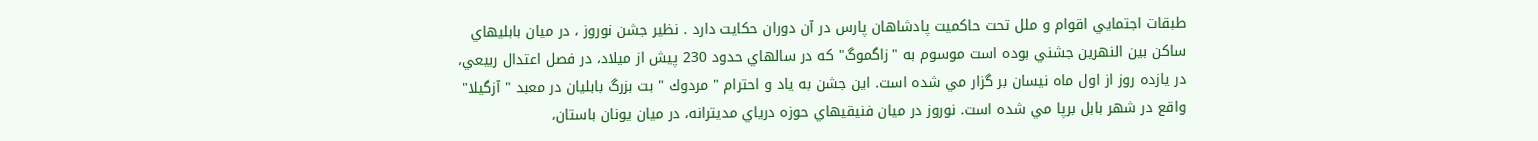طبقات اجتمايي اقوام و ملل تحت حاكميت پادشاهان پارس در آن دوران حكايت دارد . نظير جشن نوروز ، در ميان بابليهاي ساكن بين النهرين جشني بوده است موسوم به "زاگموگ" كه در سالهاي حدود 230 پيش از ميلاد، در فصل اعتدال ربيعي، در يازده روز از اول ماه نيسان بر گزار مي شده است. اين جشن به ياد و احترام " مردوك " بت بزرگ بابليان در معبد " آزگيلا" واقع در شهر بابل برپا مي شده است. نوروز در ميان فنيقيهاي حوزه درياي مديترانه، در ميان يونان باستان،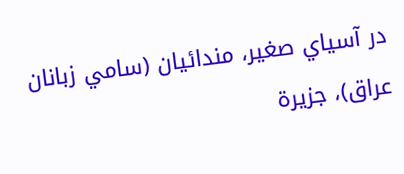در آسياي صغير، مندائيان (سامي زبانان عراق)، جزيرة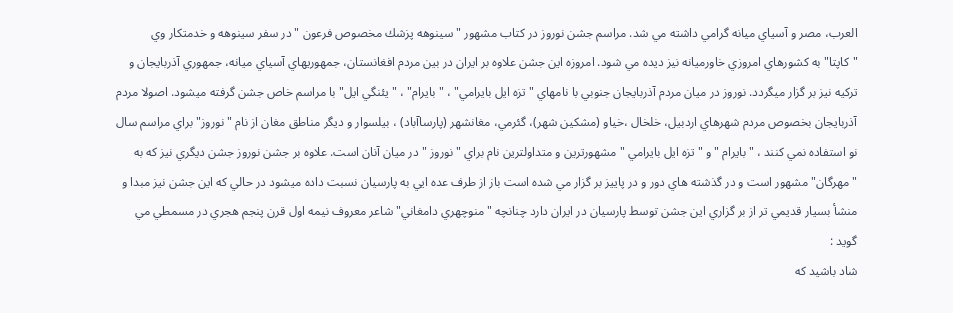العرب، مصر و آسياي ميانه گرامي داشته مي شد. مراسم جشن نوروز در كتاب مشهور "سينوهه پزشك مخصوص فرعون " در سفر سينوهه و خدمتكار وي "كاپتا" به كشورهاي امروزي خاورميانه نيز ديده مي شود. امروزه اين جشن علاوه بر ايران در بين مردم افغانستان، جمهوريهاي آسياي ميانه، جمهوري آذربايجان و تركيه نيز بر گزار ميگردد. نوروز در ميان مردم آذربايجان جنوبي با نامهاي "تزه ايل بايرامي" ، "بايرام" ، "يئنگي ايل" با مراسم خاص جشن گرفته ميشود. اصولا مردم آذربايجان بخصوص مردم شهرهاي اردبيل، خلخال ،خياو (مشكين شهر)، گئرمي، مغانشهر (پارساآباد) ، بيلسوار و ديگر مناطق مغان از نام "نوروز" براي مراسم سال نو استفاده نمي كنند ، "بايرام " و "تزه ايل بايرامي " مشهورترين و متداولترين نام براي " نوروز " در ميان آنان است. علاوه بر جشن نوروز جشن ديگري نيز كه به "مهرگان" مشهور است و در گذشته هاي دور و در پاييز بر گزار مي شده است باز از طرف عده ايي به پارسيان نسبت داده ميشود در حالي كه اين جشن نيز مبدا و منشأ بسيار قديمي تر از بر گزاري اين جشن توسط پارسيان در ايران دارد چنانچه "منوچهري دامغاني" شاعر معروف نيمه اول قرن پنجم هجري در مسمطي مي گويد :
شاد باشيد كه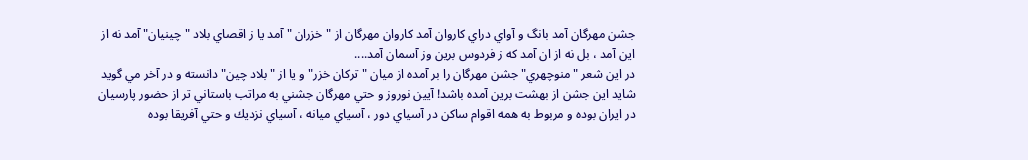جشن مهرگان آمد بانگ و آواي دراي كاروان آمد كاروان مهرگان از "خزران " آمد يا ز اقصاي بلاد "چينيان" آمد نه از اين آمد ، بل نه از ان آمد كه ز فردوس برين وز آسمان آمد....
در اين شعر "منوچهري" جشن مهرگان را بر آمده از ميان "تركان خزر" و يا از "بلاد چين" دانسته و در آخر مي گويد شايد اين جشن از بهشت برين آمده باشد! آيين نوروز و حتي مهرگان جشني به مراتب باستاني تر از حضور پارسيان در ايران بوده و مربوط به همه اقوام ساكن در آسياي دور ، آسياي ميانه ، آسياي نزديك و حتي آفريقا بوده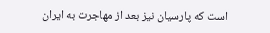است كه پارسيان نيز بعد از مهاجرت به ايران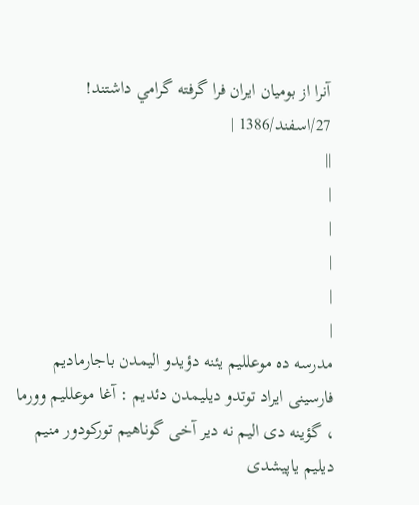آنرا از بوميان ايران فرا گرفته گرامي داشتند!
27/اسفند/1386 |
||
|
|
|
|
|
مدرسه ده موعللیم یئنه دؤیدو الیمدن باجارمادیم فارسینی ایراد توتدو دیلیمدن دئدیم : آغا موعللیم وورما ، گؤینه دی الیم نه دیر آخی گوناهیم توركودور منیم دیلیم یاپیشدی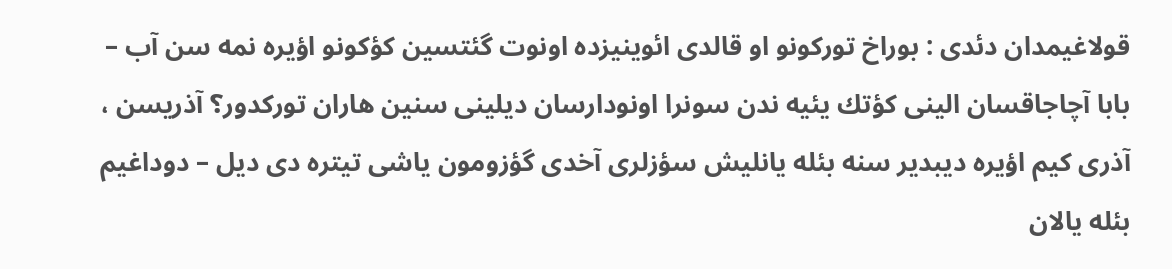قولاغیمدان دئدی : بوراخ توركونو او قالدی ائوینیزده اونوت گئتسین كؤكونو اؤیره نمه سن آب – بابا آچاجاقسان الینی كؤتك یئیه ندن سونرا اونودارسان دیلینی سنین هاران توركدور؟ آذریسن ، آذری كیم اؤیره دیبدیر سنه بئله یانلیش سؤزلری آخدی گؤزومون یاشی تیتره دی دیل – دوداغیم بئله یالان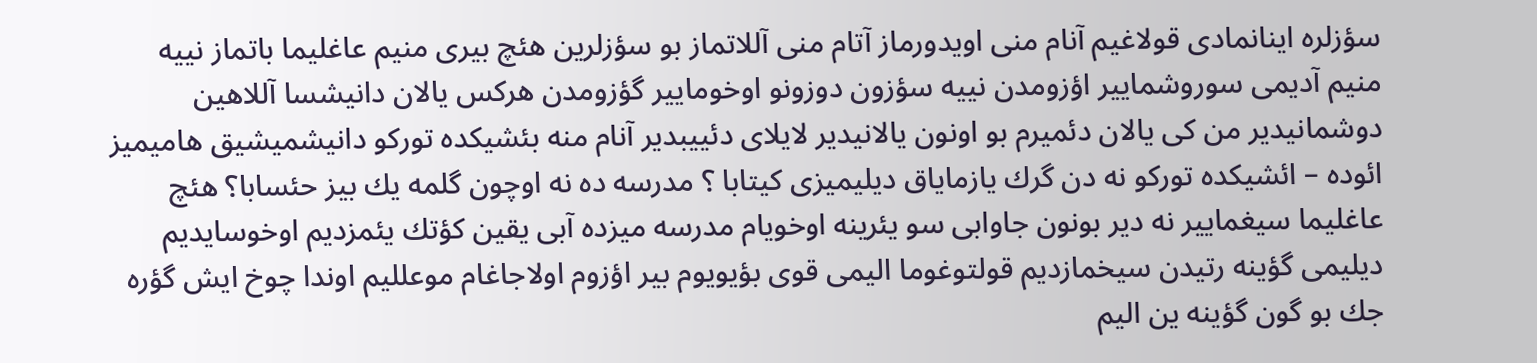سؤزلره اینانمادی قولاغیم آنام منی اویدورماز آتام منی آللاتماز بو سؤزلرین هئچ بیری منیم عاغلیما باتماز نییه منیم آدیمی سوروشماییر اؤزومدن نییه سؤزون دوزونو اوخوماییر گؤزومدن هركس یالان دانیشسا آللاهین دوشمانیدیر من كی یالان دئمیرم بو اونون یالانیدیر لایلای دئییبدیر آنام منه بئشیكده توركو دانیشمیشیق هامیمیز ائوده – ائشیكده توركو نه دن گرك یازمایاق دیلیمیزی كیتابا ؟ مدرسه ده نه اوچون گلمه یك بیز حئسابا؟ هئچ عاغلیما سیغماییر نه دیر بونون جاوابی سو یئرینه اوخویام مدرسه میزده آبی یقین كؤتك یئمزدیم اوخوسایدیم دیلیمی گؤینه رتیدن سیخمازدیم قولتوغوما الیمی قوی بؤیویوم بیر اؤزوم اولاجاغام موعللیم اوندا چوخ ایش گؤره جك بو گون گؤینه ین الیم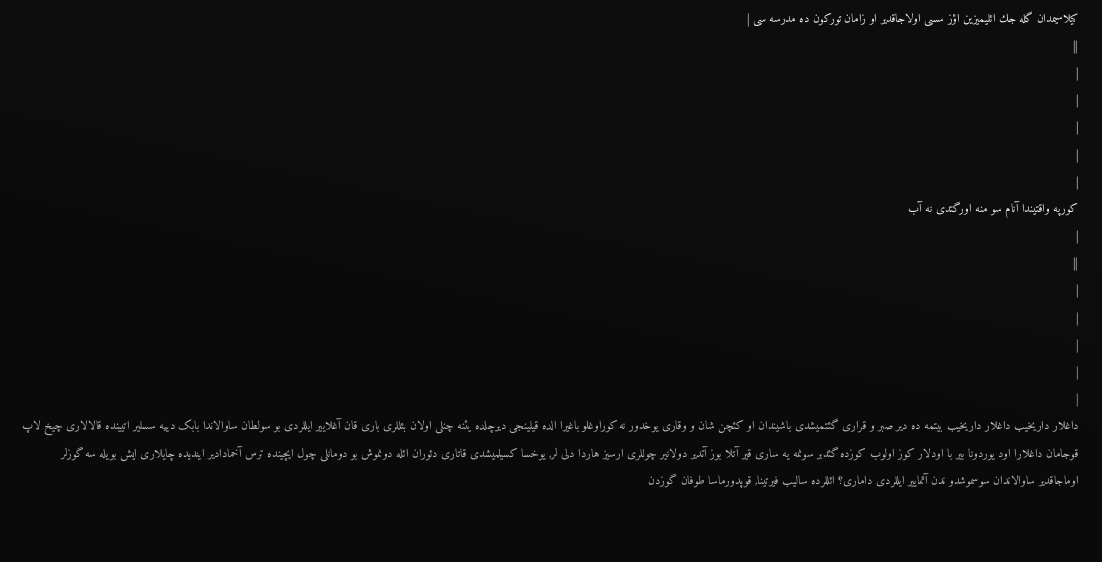كیلاسیمدان گله جك ائلیمیزین اؤز سسی اولاجاقدیر او زامان توركون ده مدرسه سی |
||
|
|
|
|
|
کورپه واقتیندا آنام سو منه اورگتدی نه آب
|
||
|
|
|
|
|
داغلار داریخیب داغلار داریخیب بیتمه ده دیر صبر و قراری گئتمیشدی باشیندان او کئچن شان و وقاری یوخدور نه کوراوغلو باغیرا الده قیلینجی دیرچلده یئنه چنلی اولان بئللری باری قان آغلاییر ایللردی بو سولطان ساوالاندا بابک دییه سسلیر اتیینده قالالاری چیخ لاپ قوجامان داغلارا اود یوردونا بیر با اودلار کوز اولوب کوزده گئدبر سونمه یه ساری قیر آتلا بوز آتدیر دولانیر چوللری ارسیز هاردا دلی لر, یوخسا کسیلمیشدی قاتاری دئوران ائله دونموش بو دومانلی چول ایچینده ترس آخمادادیر ایندیده چایلاری ایش بویله سه گوزلر اوماجاقدیر ساوالاندان سوسموشدو ندن آتماییر ایللردی داماری؟ ائللرده سالیب فیرتینا, قوپدورماسا طوفان گوزدن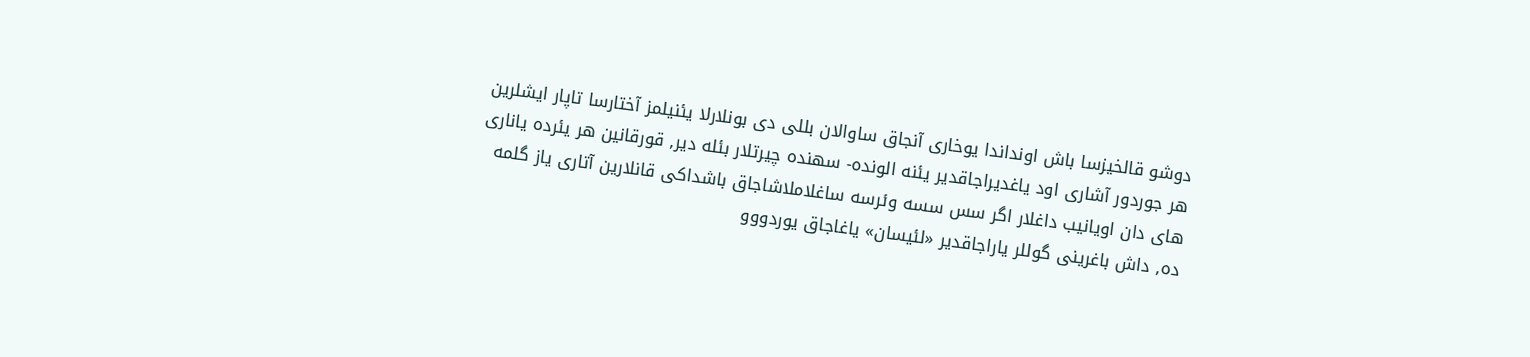دوشو قالخیزسا باش اونداندا یوخاری آنجاق ساوالان بللی دی بونلارلا یئنیلمز آختارسا تاپار ایشلرین هر جوردور آشاری اود یاغدیراجاقدیر یئنه الونده- سهنده چیرتلار بئله دیر, قورقانین هر یئرده یاناری های دان اویانیب داغلار اگر سس سسه وئرسه ساغلاملاشاجاق باشداکی قانلارین آتاری یاز گلمه ده, داش باغرینی گوللر یاراجاقدیر «لئیسان» یاغاجاق یوردووو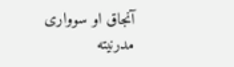آنجاق او سوواری
مدرنیته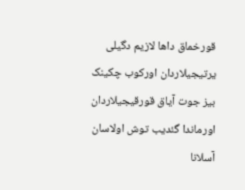قورخماق داها لازیم دگیلی یرتیجیلاردان اورکوب چکینک بیز جوت آیاق قورقیجیلاردان اورماندا گئدیب توش اولاسان آسلانا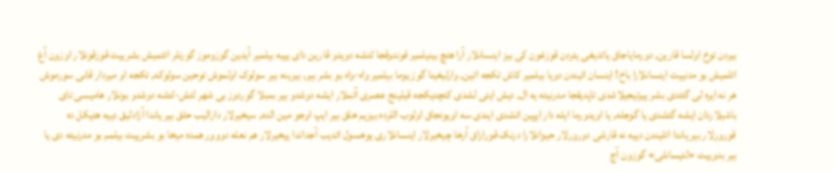بیردن توخ اولسا قارین, دورمایاجاق یاتدیغی یئردن قوزغون کی بیز اینسانلار آرا هئچ بینیلمیر قوندوقجا لئشه دویدو قارین دای یییه بیلمیر آیدین گوزوموز گورنلر ائتمیش بشرییت قوزقونلار اوزون آغ ائلمیش بو مدنییت اینسانلارا باخ! اینسان اتیندن دویا بیلمیر کاش تکجه اتین, وارلیغینا گوز یوما بیلمیر واه-واه بو بشر بیر, بیرینه بیر سولوک اولموش توحین سولوکه, تکجه او میردار قانی سورموش هر نه ایره لی گئتدی بشر ییرتیجیلاشدی تاپدیقجا مدرنیته یه ال, دیش ایتی لشدی کئچدیکجه قیلینج عصری آتملار ایشه دوشدو بیر بمبلا گوردوز بی شهر لئش-لئشه دوشدو بونلار هامیسی تای باشیلاردان ایشه گئشدی یا گوجله, یا اویدورما ایله دار ایپین ائشدی ایندی سه اویونجاق اولوب اللرده بیزیم خلق بیر ایپ اوجو مین الده, سیخیرلار دارالیب حلق بیر یاندا آزادلیق دییه هئیکل ده قورورلار بیر یاندا ائلیندن دییه نه قارشی دورورلار حیوانلارا درنک قوراراق آرخا چیخیرلار اینسانلاری یوخسول ائدیب آجداندا ییخیرلار هم نعله دووور همده میخا بو بشرییت بیلمم بو مدرنیته دی یا بیر بدوییت «لئیسانلی» گوزون آچ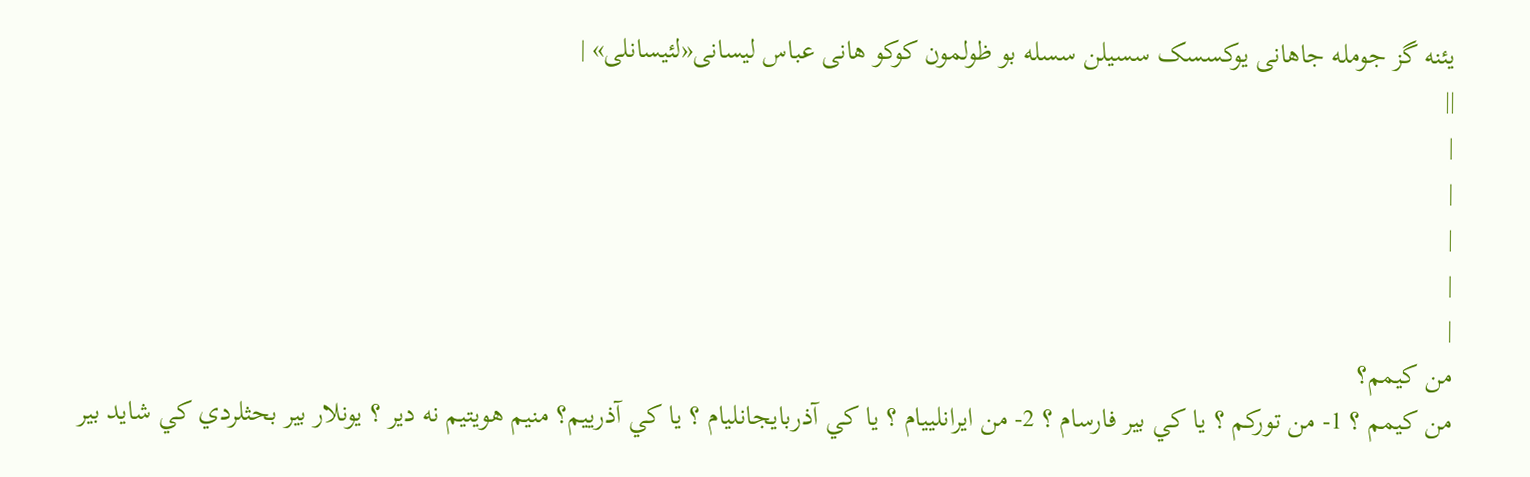یئنه گز جومله جاهانی یوکسسک سسیلن سسله بو ظولمون کوکو هانی عباس لیسانی«لئیسانلی» |
||
|
|
|
|
|
من كيمم؟
من كيمم ؟ 1- من توركم ؟ يا كي بير فارسام ؟ 2- من ايرانلييام ؟ يا كي آذربايجانليام ؟ يا كي آذرييم؟ منيم هويتيم نه دير ؟ يونلار بير بحثلردي كي شايد بير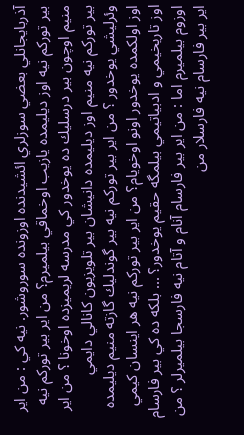آذربايجانلي بعضي سوزلري ائشيدنده اوزونده سوروشور. نيه كي : من اير بير توركم نيه اوز ديليمده يازيب اوخماقي بيلميرم؟ من اير بير توركم نيه منيم اوچون بير درسليك ده يوخدور كي مدرسه لريميزده اوخونا ؟ من اير بير توركم نيه منيم اوز ديليمده دانيشان بير تلويزيون كانالي دايمي وئرليشي يوخدور ؟ من اير بير توركم نيه بير گوندليك گازته منيم ديليمده اوز اولكمده يوخدور اونو اوخويام؟ من اير بير توركم نيه هر اينسان كيمي اوز تاريخيمي و ادبياتيمي بيلمگه حقيم يوخدور؟ ... بلكه ده كي بير فارسام اوزوم بيلميرم اما : من اير بير فارسام آنام و آتام نيه فارسجا بيلميرلر ؟ من اير بير فارسام نيه فارسلار من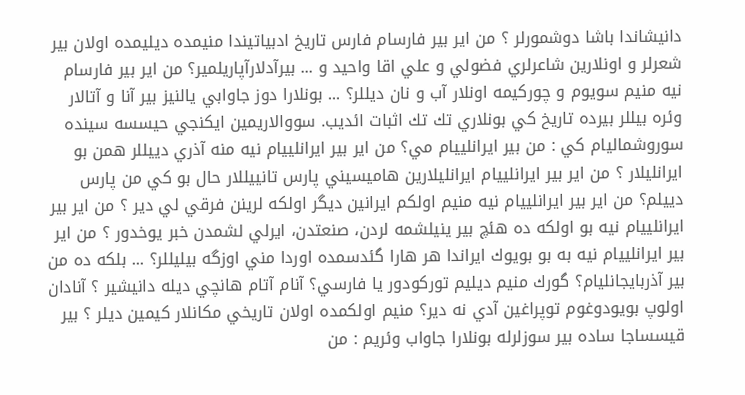دانيشاندا باشا دوشمورلر ؟ من اير بير فارسام فارس تاريخ ادبياتيندا منيمده ديليمده اولان بير شعرلر و اونلارين شاعرلري فضولي و علي اقا واحيد و ... بيرآدلارآپاريلمير؟ من اير بير فارسام نيه منيم سويوم و چوركيمه اونلار آب و نان ديللر؟ ... بونلارا دوز جاوابي يالنيز بير آنا و آتالار وئره بيللر بيرده تاريخ كي بونلاري تك تك اثبات ائديب. سووالاريمين ايكنجي حيسسه سينده سوروشماليام كي : من بير ايرانلييام مي؟ من اير بير ايرانلييام نيه منه آذري دييللر همن بو ايرانليلار ؟ من اير بير ايرانلييام ايرانليلارين هاميسيني پارس تانييللار حال بو كي من پارس دييلم؟ من اير بير ايرانلييام نيه منيم اولكم ايرانين ديگر اولكه لرينن فرقي لي دير ؟ من اير بير ايرانلييام نيه بو اولكه ده هئچ بير ينيلشمه لردن، صنعتدن، ايرلي لشمدن خبر يوخدور ؟ من اير بير ايرانلييام نيه به بو بويوك ايراندا هر هارا گئدسمده اوردا مني اوزگه بيليللر؟ ... بلكه ده من بير آذربايجانليام؟ گورك منيم ديليم توركودور يا فارسي؟ آنام آتام هانچي ديله دانيشير ؟ آنادان اولوپ بويودوغوم توپراغين آدي نه دير؟ منيم اولكمده اولان تاريخي مكانلار كيمين ديلر ؟ بير قيسساجا ساده بير سوزلرله بونلارا جاواب وئريم : من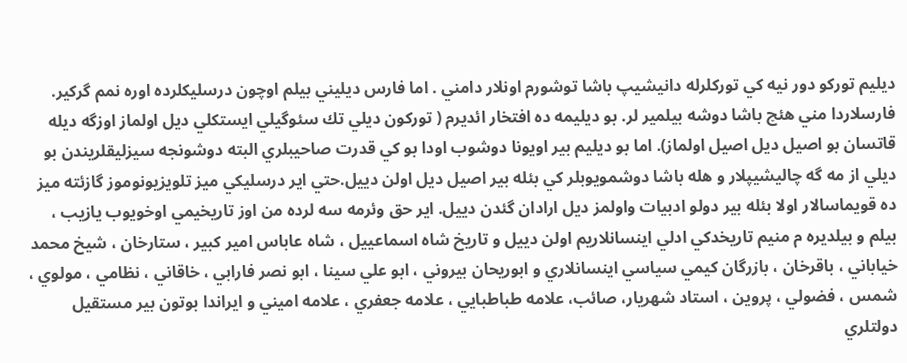ديليم توركو دور نيه كي توركلرله دانيشيپ باشا توشورم اونلار دامني . اما فارس ديليني بيلم اوچون درسليكلرده اوره نمم گركير. فارسلاردا مني هئچ باشا دوشه بيلمير لر. بو ديليمه ده افتخار ائديرم ( توركون ديلي تك سئوگيلي ايستكلي ديل اولماز اوزگه ديله قاتسان بو اصيل ديل اصيل اولماز). اما بو ديليم بير اويونا دوشوب اودا بو كي قدرت صاحيبلري البته دوشونجه سيزليقلريندن بو ديلي از مه گه چاليشيپلار و هله باشا دوشمويوبلر كي بئله بير اصيل ديل اولن دييل.حتي اير درسليكي ميز تلويزيونوموز گازئته ميز ده قويماسالار اولا بئله بير دولو ادبيات واولمز ديل ارادان گئدن دييل. اير حق وئرمه سه لرده من اوز تاريخيمي اوخويوب يازيب ، بيلم و بيلديره م منيم تاريخدكي ادلي اينسانلاريم اولن دييل و تاريخ شاه اسماعييل ، شاه عاباس امير كبير ، ستارخان ، شيخ محمد خياباني ، باقرخان ، بازرگان كيمي سياسي اينسانلاري و ابوريحان بيروني ، ابو علي سينا ، ابو نصر فارابي ، خاقاني ، نظامي ، مولوي ، شمس ، فضولي ، پروين ، استاد شهريار، صائب، علامه طباطبايي ، علامه جعفري ، علامه اميني و ايراندا بوتون بير مستقيل دولتلري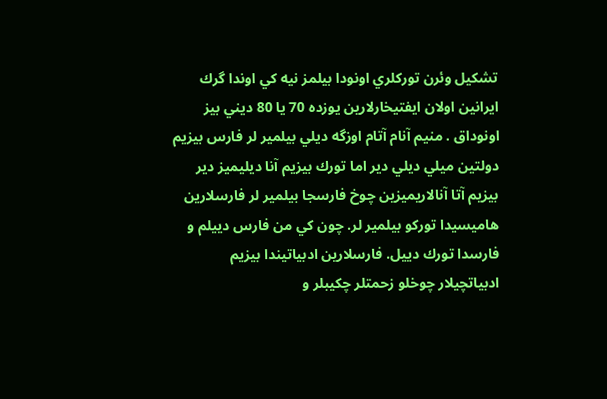تشكيل وئرن توركلري اونودا بيلمز نيه كي اوندا گرك ايرانين اولان ايفتيخارلارين يوزده 70 يا 80 ديني بيز اونوداق . منيم آنام آتام اوزگه ديلي بيلمير لر فارس بيزيم دولتين ميلي ديلي دير اما تورك بيزيم آنا ديليميز دير بيزيم آتا آنالاريميزين چوخ فارسجا بيلمير لر فارسلارين هاميسيدا توركو بيلمير لر. چون كي من فارس دييلم و فارسدا تورك دييل. فارسلارين ادبياتيندا بيزيم ادبياتچيلار چوخلو زحمتلر چكيبلر و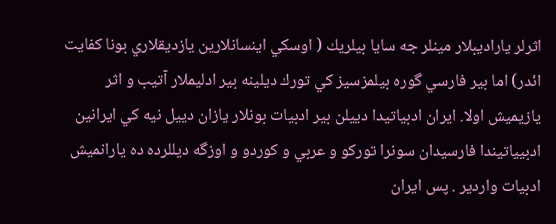اثرلر ياراديبلار مينلر جه سايا بيلريك ( اوسكي اينسانلارين يازديقلاري بونا كفايت ائدر) اما بير فارسي گوره بيلمزسيز كي تورك ديلينه بير ادليملار آتيب و اثر يازيميش اولا. ايران ادبياتيدا دييلن بير ادبيات بونلار يازان دييل نيه كي ايرانين ادبيياتيندا فارسيدان سونرا توركو و عربي و كوردو و اوزگه ديللرده ده يارانميش ادبيات واردير . پس ايران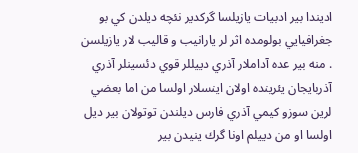اديندا بير ادبيات يازيلسا گركدير نئچه ديلدن كي بو جغرافيايي بولومده اثر لر يارانيب و قاليب لار يازيلسن . منه بير عده آداملار آذري دييللر قوي دئسينلر آذري آذربايجان يئرينده اولان اينسلار اولسا من اما بعضي لرين سوزو كيمي آذري فارس ديلندن توتولان بير ديل اولسا او من دييلم اونا گرك ينيدن بير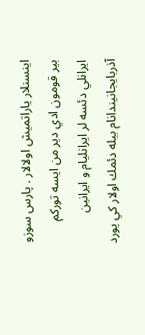اينسنلار ياراتميش اولالار . پارس سوزو بير قومون ادي دير من ايسه توركم ايرانلي دئسه لر ايرانليام و ايرانين آذربايجانيندانام بيله دئمك اولار كي يورد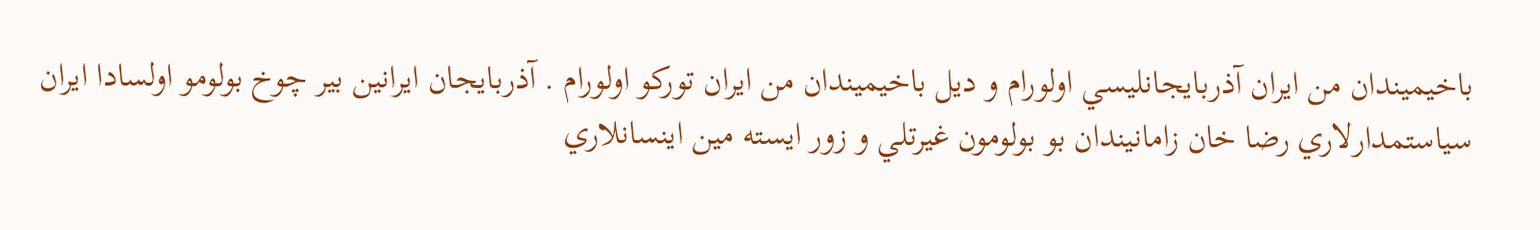باخيميندان من ايران آذربايجانليسي اولورام و ديل باخيميندان من ايران توركو اولورام . آذربايجان ايرانين بير چوخ بولومو اولسادا ايران سياستمدارلاري رضا خان زامانيندان بو بولومون غيرتلي و زور ايسته مين اينسانلاري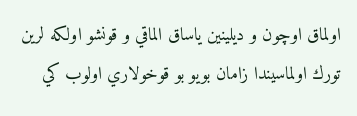اولماق اوچون و ديلينين ياساق الماقي و قونشو اولكه لرين تورك اولماسيندا زامان بويو بو قوخولاري اولوب كي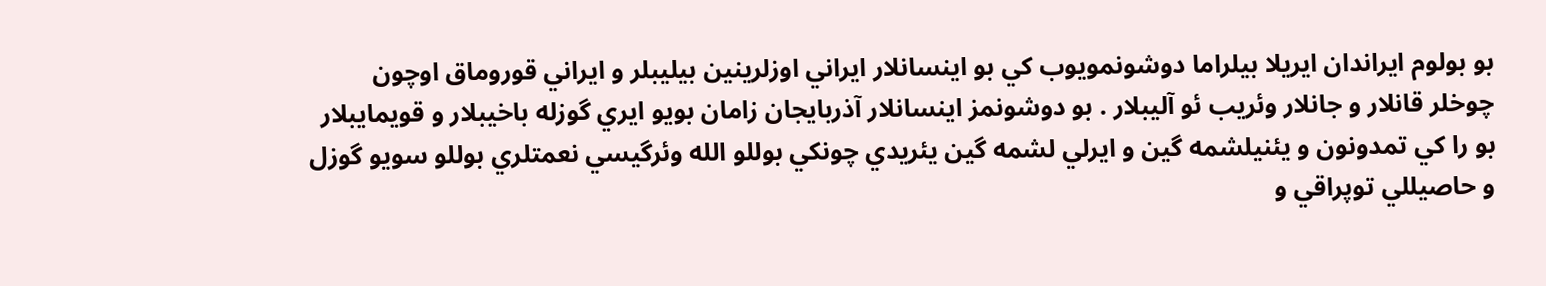بو بولوم ايراندان ايريلا بيلراما دوشونمويوب كي بو اينسانلار ايراني اوزلرينين بيليبلر و ايراني قوروماق اوچون چوخلر قانلار و جانلار وئريب ئو آليبلار . بو دوشونمز اينسانلار آذربايجان زامان بويو ايري گوزله باخيبلار و قويمايبلار بو را كي تمدونون و يئنيلشمه گين و ايرلي لشمه گين يئريدي چونكي بوللو الله وئرگيسي نعمتلري بوللو سويو گوزل و حاصيللي توپراقي و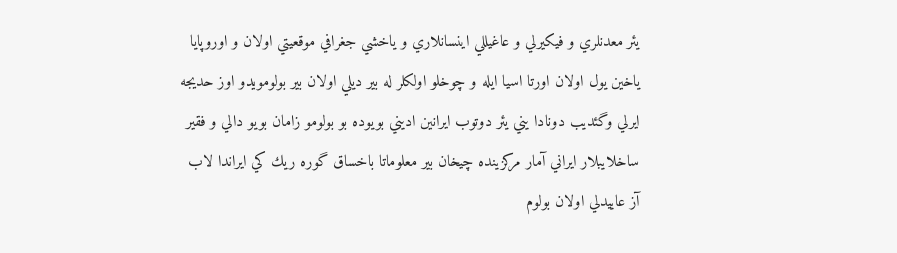يئر معدنلري و فيكيرلي و عاغيللي اينسانلاري و ياخشي جغرافي موقعيتي اولان و اوروپايا ياخين يول اولان اورتا اسيا ايله و چوخلو اولكلر له بير ديلي اولان بير بولومويدو اوز حديجه ايرلي وگئديب دونادا يني يئر دوتوب ايرانين اديني بويوده بو بولومو زامان بويو دالي و فقير ساخلايبلار ايراني آمار مركزينده چيخان بير معلوماتا باخساق گوره ريك كي ايراندا لاب آز عاييدلي اولان بولوم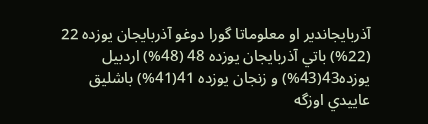آذربايجاندير او معلوماتا گورا دوغو آذربايجان يوزده 22 (22%) باتي آذربايجان يوزده 48 (48%) اردبيل يوزده43(43%) و زنجان يوزده 41(41%) باشليق عاييدي اوزگه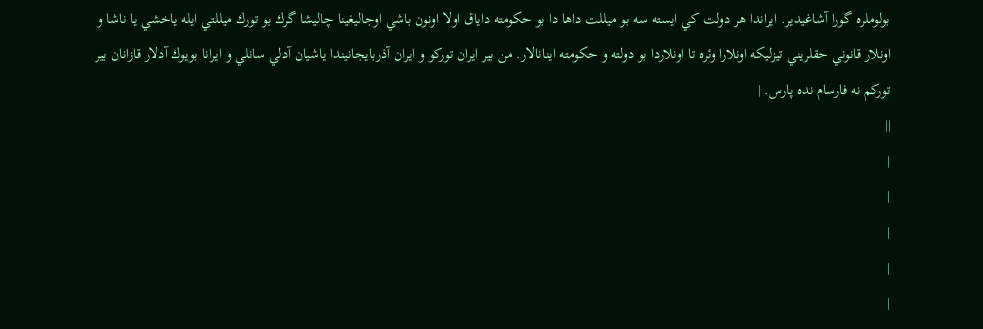بولوملره گورا آشاغيدير. ايراندا هر دولت كي ايسته سه بو ميللت داها دا بو حكومته داياق اولا اونون باشي اوجاليغينا چاليشا گرك بو تورك ميللتي ايله ياخشي يا ناشا و اونلار قانوني حقلريني تيزليكه اونلارا وئره تا اونلاردا بو دولته و حكومته اينانالار. من بير ايران توركو و ايران آذربايجانيندا ياشيان آدلي سانلي و ايرانا بويوك آدلار قازانان بير توركم نه فارسام نده پارس. |
||
|
|
|
|
|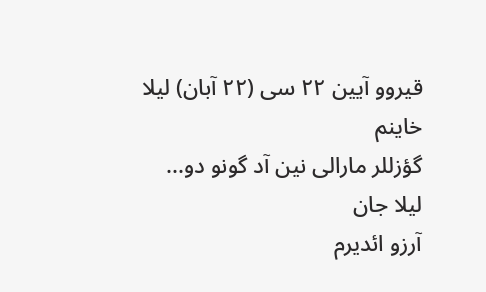قیروو آیین ۲۲ سی (۲۲ آبان) لیلا خاینم
گؤزللر مارالی نین آد گونو دو...
لیلا جان
آرزو ائدیرم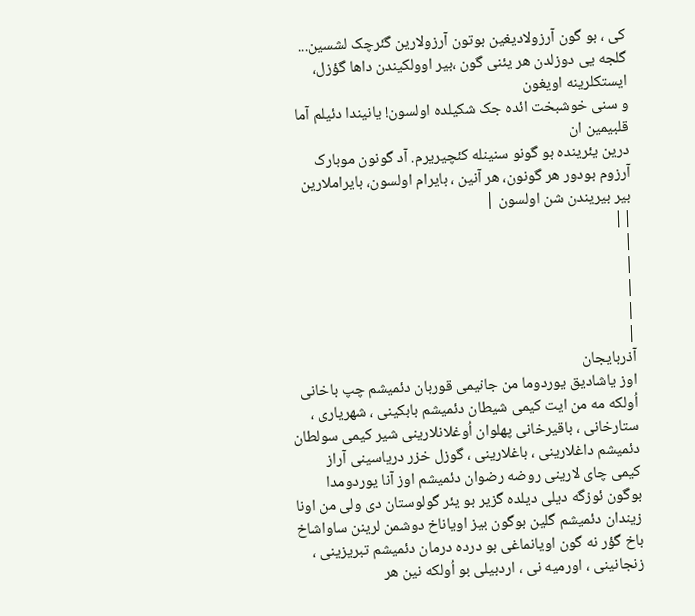کی ، بو گون آرزولادیغین بوتون آرزولارین گئرچک لشسین...
گلجه یی دوزلدن هر یئنی گون ،بیر اوولکیندن داها گؤزل، ایستکلرینه اویغون
و سنی خوشبخت ائده جک شکیلده اولسون! یانیندا دئیلم آما قلبیمین ان
درین یئرینده بو گونو سنینله کئچیریرم. آد گونون موبارک
آرزوم بودور هر گونون، هر آنین ، بایرام اولسون، بایراملارین بیر بیریندن شن اولسون |
||
|
|
|
|
|
آذربایجان
اوز یاشادیق یوردوما من جانیمی قوربان دئمیشم چپ باخانی اُولکه مه من ایت کیمی شیطان دئمیشم بابکینی ، شهریاری ، ستارخانی ، باقیرخانی پهلوان اُوغلانلارینی شیر کیمی سولطان دئمیشم داغلارینی ، باغلارینی ، گوزل خزر دریاسینی آراز کیمی چای لارینی روضه رضوان دئمیشم اوز آنا یوردومدا بوگون ئوزگه دیلی دیلده گزیر بو یئر گولوستان دی ولی من اونا زیندان دئمیشم گلین بوگون بیز اویاناخ دوشمن لرینن ساواشاخ باخ گؤر نه گون اویانماغی بو درده درمان دئمیشم تبریزینی ، زنجانینی ، اورمیه نی ، اردبیلی بو اُولکه نین هر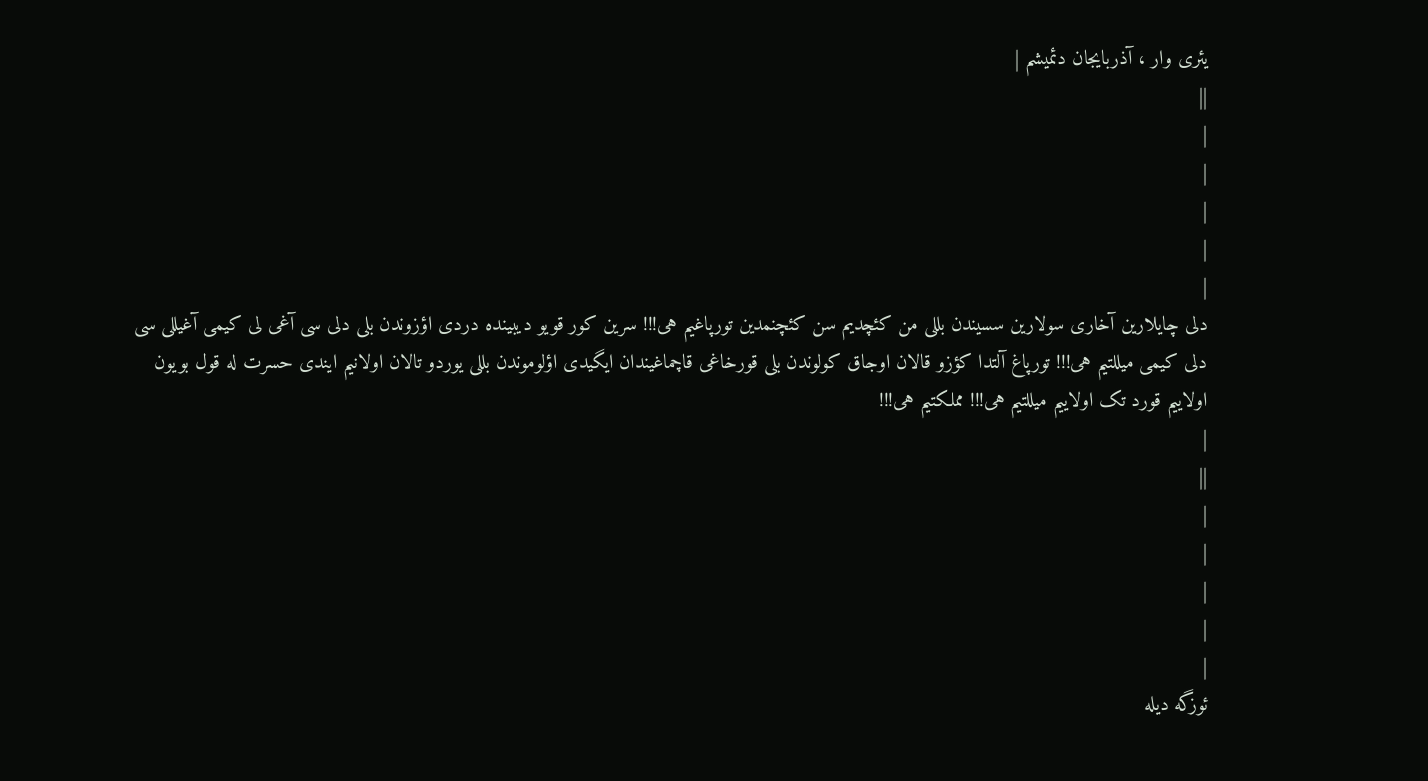یئری وار ، آذربایجان دئمیشم |
||
|
|
|
|
|
دلی چایلارین آخاری سولارین سسیندن بللی من کئچدیم سن کئچنمدین تورپاغیم هی!!! سرین کور قویو دیبینده دردی اؤزوندن بلی دلی سی آغی لی کیمی آغیللی سی دلی کیمی میللتیم هی!!! تورپاغ آلتدا کؤزو قالان اوجاق کولوندن بلی قورخاغی قاچماغیندان ایگیدی اؤلوموندن بللی یوردو تالان اولانیم ایندی حسرت له قول بویون اولاییم قورد تک اولاییم میللتیم هی!!! مملکتیم هی!!!
|
||
|
|
|
|
|
ئوزگه دیله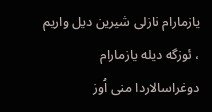یازمارام نازلی شیرین دیل واریم ، ئوزگه دیله یازمارام دوغراسالاردا منی اُوز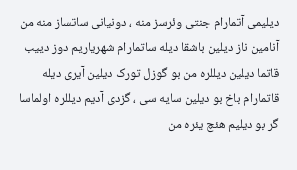دیلیمی آتمارام جنتی وئرسز منه ، دونیانی ساتساز منه من آنامین ناز دیلین باشقا دیله ساتمارام شهریاریم دوز دییب قاتما دیلین دیللره من بو گوزل تورک دیلین آیری دیله قاتمارام باخ بو دیلین سایه سی ، گزدی آدیم دیللره اولماسا گر بو دیلیم هئچ یئره من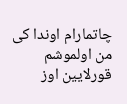چاتمارام اوندا کی من اولموشم قورلایین اوز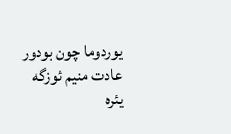یوردوما چون بودور عادت منیم ئوزگه یئره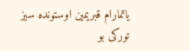یاتمارام قبریمین اوستونده سیز تورکی بو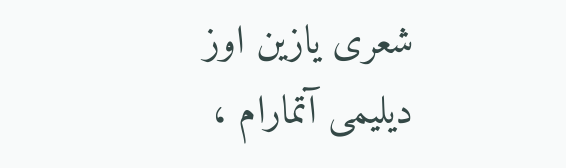شعری یازین اوز دیلیمی آتمارام ،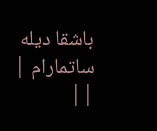باشقا دیله ساتمارام |
||